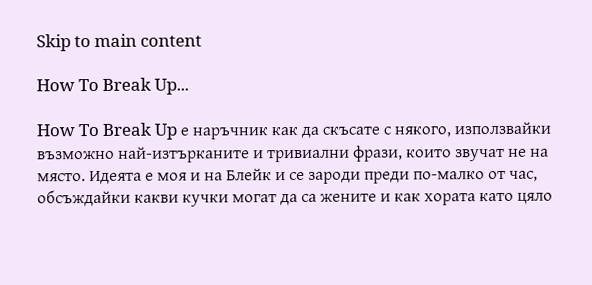Skip to main content

How To Break Up...

How To Break Up е наръчник как да скъсате с някого, използвайки възможно най-изтърканите и тривиални фрази, които звучат не на място. Идеята е моя и на Блейк и се зароди преди по-малко от час, обсъждайки какви кучки могат да са жените и как хората като цяло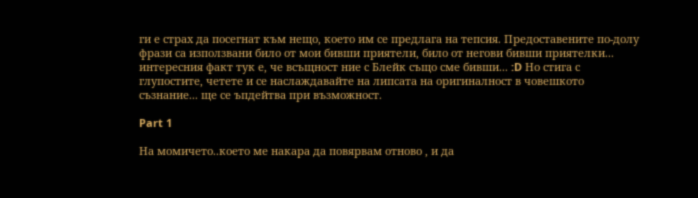ги е страх да посегнат към нещо, което им се предлага на тепсия. Предоставените по-долу фрази са използвани било от мои бивши приятели, било от негови бивши приятелки... интересния факт тук е, че всъщност ние с Блейк също сме бивши... :D Но стига с глупостите, четете и се наслаждавайте на липсата на оригиналност в човешкото съзнание... ще се ъпдейтва при възможност.

Part 1

На момичето..което ме накара да повярвам отново , и да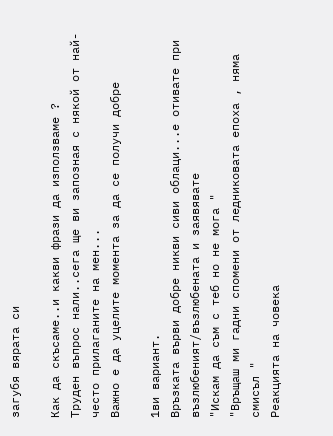загубя вярата си

Как да скъсаме..и какви фрази да използваме ?
Труден въпрос нали..сега ще ви запозная с някой от най-често прилаганите на мен...
Важно е да уцелите момента за да се получи добре

1ви вариант.
Връзката върви добре никви сиви облаци...е отивате при възлюбеният/възлюбената и заявявате
"Искам да съм с теб но не мога "
"Връщаш ми гадни спомени от ледниковата епоха , няма смисъл "
Реакцията на човека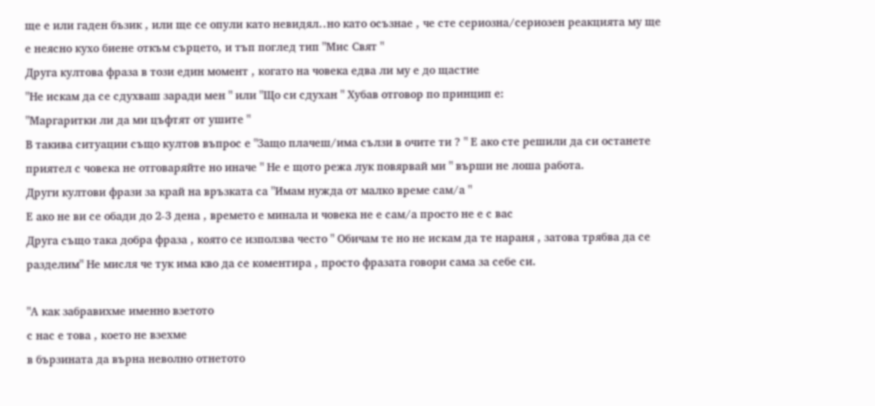ще е или гаден бъзик , или ще се опули като невидял..но като осъзнае , че сте сериозна/сериозен реакцията мy ще е неясно кухо биене откъм сърцето, и тъп поглед тип "Мис Свят "
Друга култова фраза в този един момент , когато на човека едва ли му е до щастие
"Не искам да се сдухваш заради мен " или "Що си сдухан " Хубав отговор по принцип е:
"Маргаритки ли да ми цъфтят от ушите "
В такива ситуации също култов въпрос е "Защо плачеш/има сълзи в очите ти ? " Е ако сте решили да си останете приятел с човека не отговаряйте но иначе " Не е щото режа лук повярвай ми " върши не лоша работа.
Други култови фрази за край на връзката са "Имам нужда от малко време сам/а "
Е ако не ви се обади до 2-3 дена , времето е минала и човека не е сам/а просто не е с вас
Друга също така добра фраза , която се използва често " Обичам те но не искам да те нараня , затова трябва да се разделим" Не мисля че тук има кво да се коментира , просто фразата говори сама за себе си.

"А как забравихме именно взетото
с нас е това , което не взехме
в бързината да върна неволно отнетото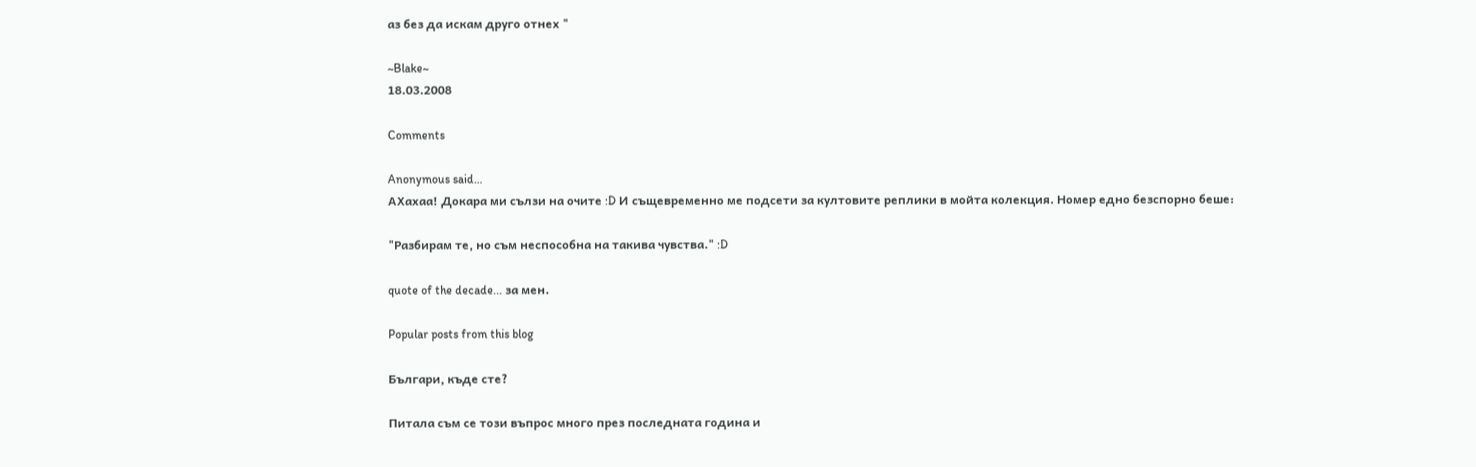аз без да искам друго отнех "

~Blake~
18.03.2008

Comments

Anonymous said…
АХахаа! Докара ми сълзи на очите :D И същевременно ме подсети за култовите реплики в мойта колекция. Номер едно безспорно беше:

"Разбирам те, но съм неспособна на такива чувства." :D

quote of the decade... за мен.

Popular posts from this blog

Българи, къде сте?

Питала съм се този въпрос много през последната година и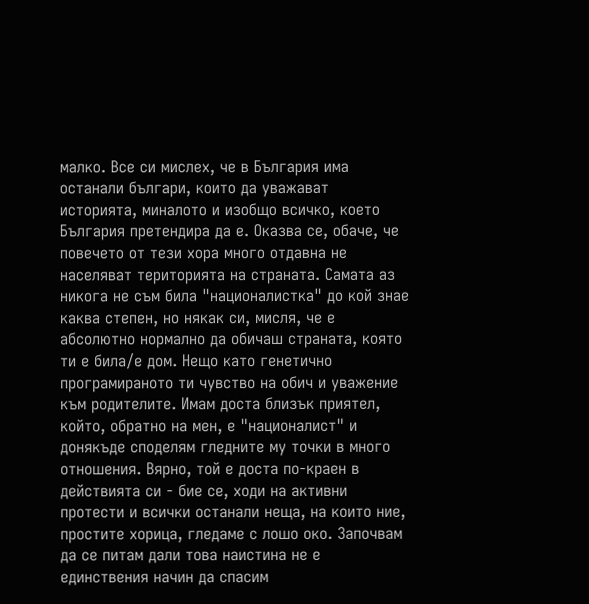малко. Все си мислех, че в България има останали българи, които да уважават историята, миналото и изобщо всичко, което България претендира да е. Оказва се, обаче, че повечето от тези хора много отдавна не населяват територията на страната. Самата аз никога не съм била "националистка" до кой знае каква степен, но някак си, мисля, че е абсолютно нормално да обичаш страната, която ти е била/е дом. Нещо като генетично програмираното ти чувство на обич и уважение към родителите. Имам доста близък приятел, който, обратно на мен, е "националист" и донякъде споделям гледните му точки в много отношения. Вярно, той е доста по-краен в действията си - бие се, ходи на активни протести и всички останали неща, на които ние, простите хорица, гледаме с лошо око. Започвам да се питам дали това наистина не е единствения начин да спасим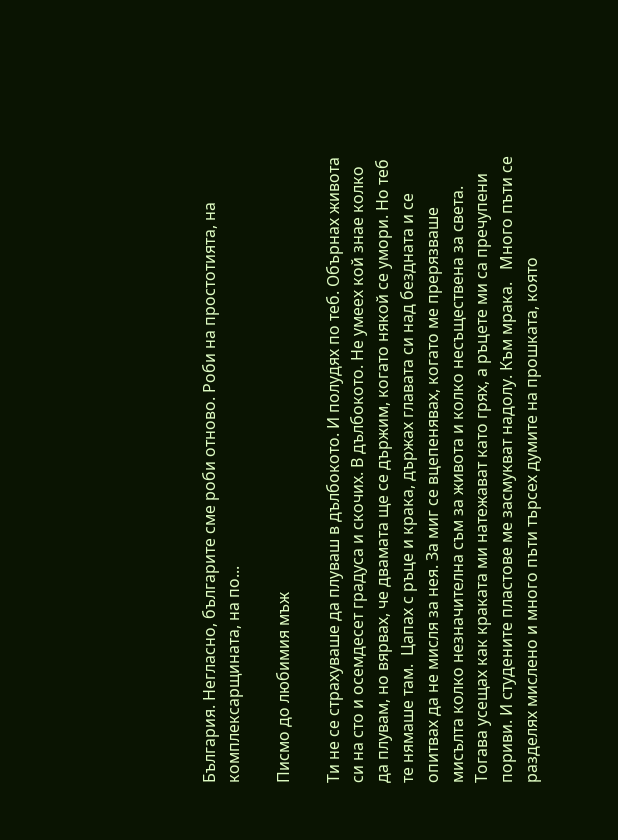България. Негласно, българите сме роби отново. Роби на простотията, на комплексарщината, на по...

Писмо до любимия мъж

Ти не се страхуваше да плуваш в дълбокото. И полудях по теб. Обърнах живота си на сто и осемдесет градуса и скочих. В дълбокото. Не умеех кой знае колко да плувам, но вярвах, че двамата ще се държим, когато някой се умори. Но теб те нямаше там.  Цапах с ръце и крака, държах главата си над бездната и се опитвах да не мисля за нея. За миг се вцепенявах, когато ме прерязваше мисълта колко незначителна съм за живота и колко несъществена за света. Тогава усещах как краката ми натежават като грях, а ръцете ми са пречупени пориви. И студените пластове ме засмукват надолу. Към мрака.   Много пъти се разделях мислено и много пъти търсех думите на прошката, която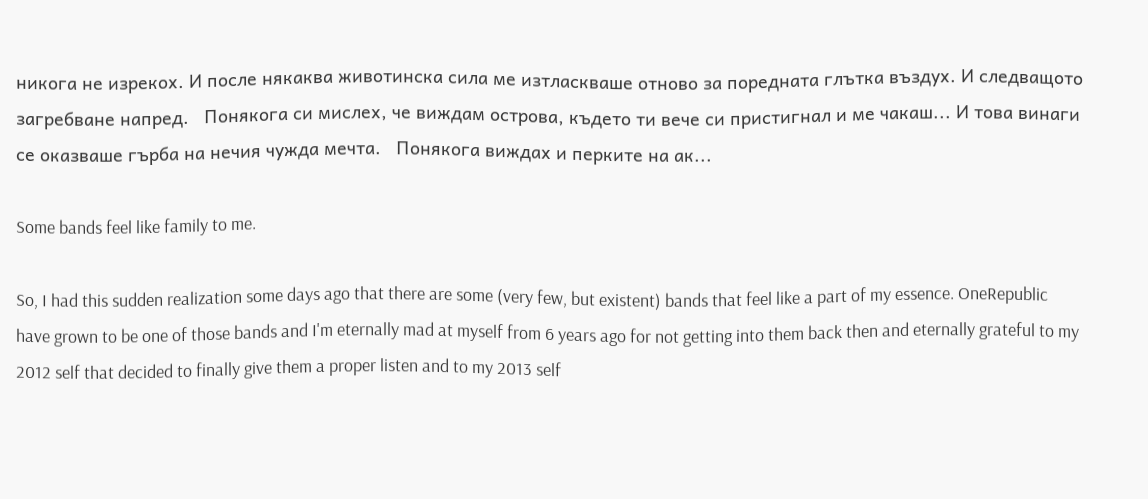никога не изрекох. И после някаква животинска сила ме изтласкваше отново за поредната глътка въздух. И следващото загребване напред.   Понякога си мислех, че виждам острова, където ти вече си пристигнал и ме чакаш... И това винаги се оказваше гърба на нечия чужда мечта.   Понякога виждах и перките на ак...

Some bands feel like family to me.

So, I had this sudden realization some days ago that there are some (very few, but existent) bands that feel like a part of my essence. OneRepublic have grown to be one of those bands and I'm eternally mad at myself from 6 years ago for not getting into them back then and eternally grateful to my 2012 self that decided to finally give them a proper listen and to my 2013 self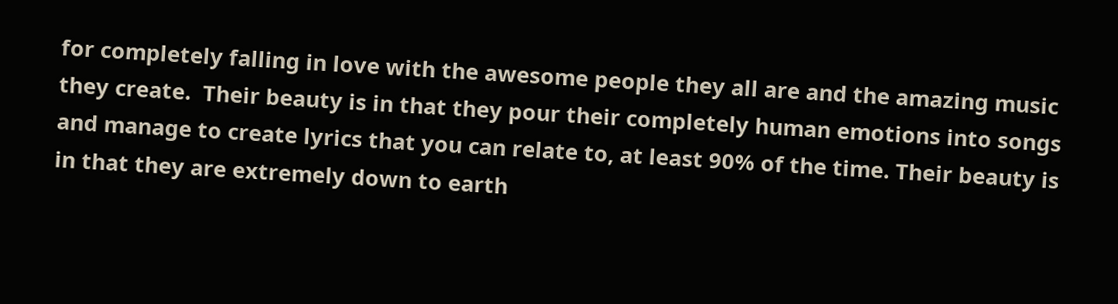for completely falling in love with the awesome people they all are and the amazing music they create.  Their beauty is in that they pour their completely human emotions into songs and manage to create lyrics that you can relate to, at least 90% of the time. Their beauty is in that they are extremely down to earth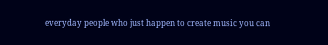everyday people who just happen to create music you can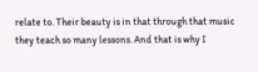relate to. Their beauty is in that through that music they teach so many lessons. And that is why I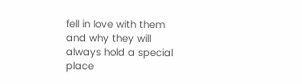fell in love with them and why they will always hold a special place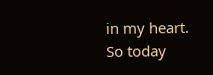in my heart. So today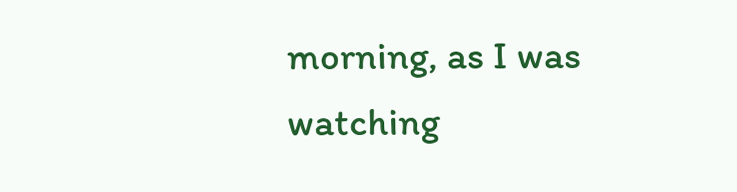morning, as I was watching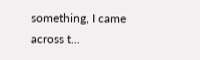something, I came across t...